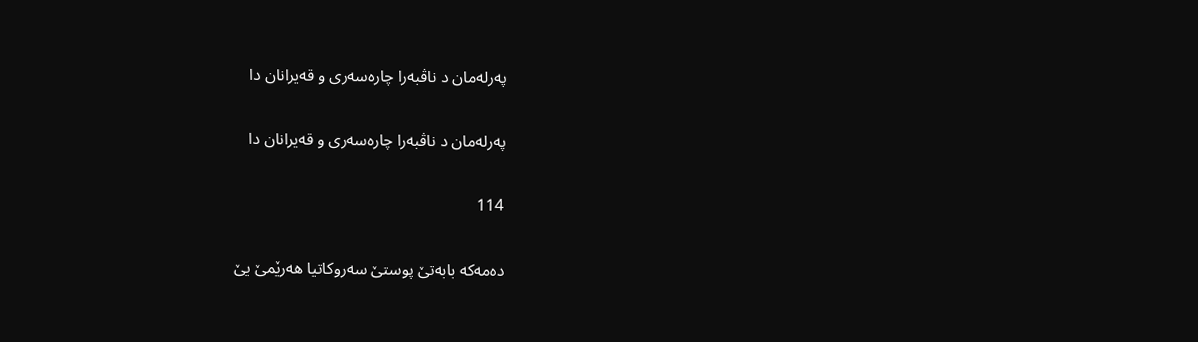په‌رله‌مان د ناڤبه‌را چاره‌سه‌ری و قه‌یرانان دا

په‌رله‌مان د ناڤبه‌را چاره‌سه‌ری و قه‌یرانان دا

114

ده‌مه‌كه‌ بابه‌تێ پوستێ سه‌روكاتیا هه‌رێمێ یێ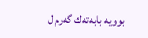بوویه‌ بابه‌ته‌ك گه‌رم ل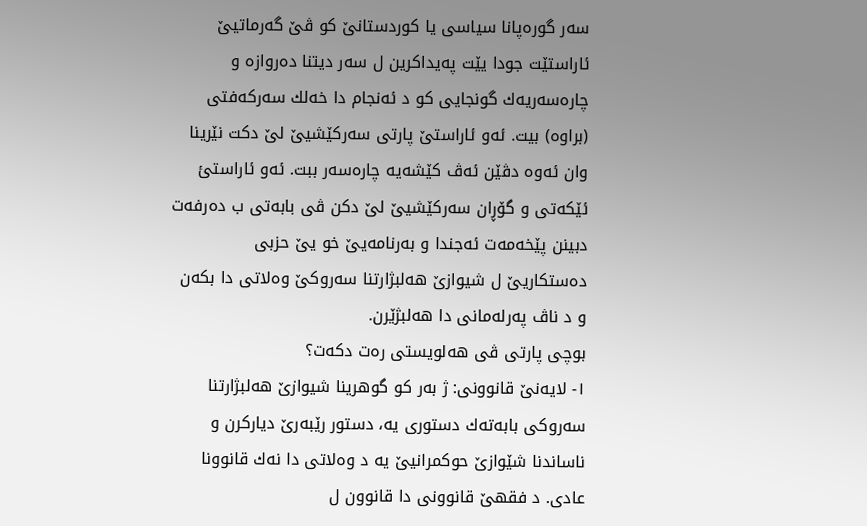سه‌ر گوره‌پانا سیاسی یا كوردستانێ كو ڤێ گه‌رماتیێ ئاراستێت جودا یێت په‌یداكرین ل سه‌ر دیتنا ده‌روازه‌ و چاره‌سه‌ریه‌ك گونجایی كو د ئه‌نجام دا خه‌لك سه‌ركه‌فتی (براوه‌) بیت. ئه‌و ئاراستێ پارتی سه‌ركێشیێ لێ دكت نێرینا وان ئه‌وه‌ دڤێن ئه‌ڤ كێشه‌یه‌ چاره‌سه‌ر ببت. ئه‌و ئاراستئ ئێكه‌تی و گۆڕان سه‌ركێشیێ لێ دكن ڤی بابه‌تی ب ده‌رفه‌ت دبینن پێخه‌مه‌ت ئه‌جندا و به‌رنامه‌یێ خو یێ حزبی ده‌ستكاریێ ل شیوازێ هه‌لبژارتنا سه‌روكێ وه‌لاتی دا بكه‌ن و د ناڤ په‌رله‌مانی دا هه‌لبژێرن.
بوچی پارتی ڤی هه‌لویستی ره‌ت دكه‌ت؟
١- لایه‌نێ قانوونی: ژ به‌ر كو گوهرینا شیوازێ هه‌لبژارتنا سه‌روكی بابه‌ته‌ك دستوری یه‌، دستور رێبه‌رێ دیاركرن و ناساندنا شێوازێ حوكمرانیێ یه‌ د وه‌لاتی دا نه‌ك قانوونا عادی. د فقهێ قانوونی دا قانوون ل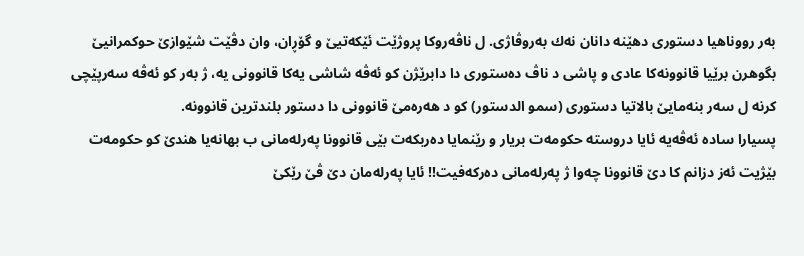به‌ر رووناهیا دستوری دهێنه‌ دانان نه‌ك به‌روڤاژی. ل ناڤه‌روكا پروژێت ئێكه‌تیێ و گۆڕان، وان دڤێت شێوازێ حوكمرانیێ بگوهرن برێیا قانوونه‌كا عادی و پاشی د ناڤ ده‌ستوری دا دابرێژن كو ئه‌ڤه‌ شاشی یه‌كا قانوونی یه‌، ژ به‌ر كو ئه‌ڤه‌ سه‌رپێچی كرنه‌ ل سه‌ر بنه‌مایێ بالاتیا دستوری (سمو الدستور) كو د هه‌ره‌مێ قانوونی دا دستور بلندترین قانوونه‌.
پسیارا ساده‌ ئه‌ڤه‌یه‌ ئایا دروسته‌ حكومه‌ت بریار و رێنمایا ده‌ربكه‌ت بێی قانوونا په‌رله‌مانی ب بهانه‌یا هندێ كو حكومه‌ت بێژیت ئه‌ز دزانم كا دێ قانوونا چه‌وا ژ په‌رله‌مانی ده‌ركه‌فیت!! ئایا په‌رله‌مان دێ ڤێ رێكێ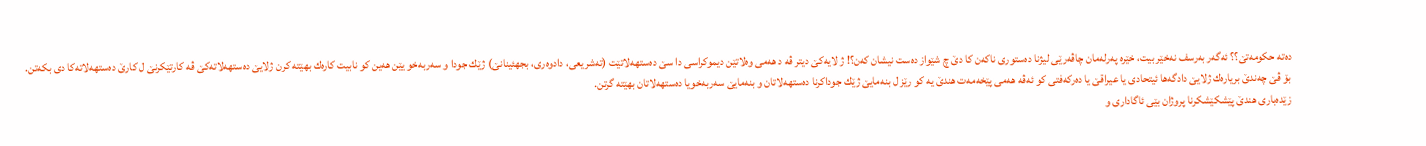ده‌ته‌ حكومه‌تێ؟؟ ئه‌گه‌ر به‌رسف نه‌خێر بیت، خێره‌ په‌رله‌مان چاڤه‌رێی لیژنا ده‌ستوری ناكه‌ن كا دێ چ شێواز ده‌ست نیشان كه‌ن؟! ژ لایه‌كێ دیتر ڤه‌ د هه‌می وه‌لاتێن دیموكراسی دا سێ ده‌ستهه‌لاتێت (ته‌شریعی، دادوه‌ری، بجهئینانێ) ژێك جودا و سه‌ربه‌خو یێن هه‌ین كو نابیت كاره‌ك بهێته‌ كرن ژلایێ ده‌ستهه‌لاته‌كێ ڤه‌ كارتێكرنێ ل كارێ ده‌ستهه‌لاته‌كا دی بكه‌تن. بۆ ڤێ چه‌ندێ بریاره‌ك ژلایێ دادگه‌ها ئیتحادی یا عیراقێ یا ده‌ركه‌فتی كو ئه‌ڤه‌ هه‌می پێخه‌مه‌ت هندێ یه‌ كو رێز ل بنه‌مایێ ژێك جوداكرنا ده‌ستهه‌لاتان و بنه‌مایێ سه‌ربه‌خویا ده‌ستهه‌لاتان بهێته‌ گرتن.
زێده‌باری هندێ پێشكێشكرنا پروژان بێی ئاگاداری و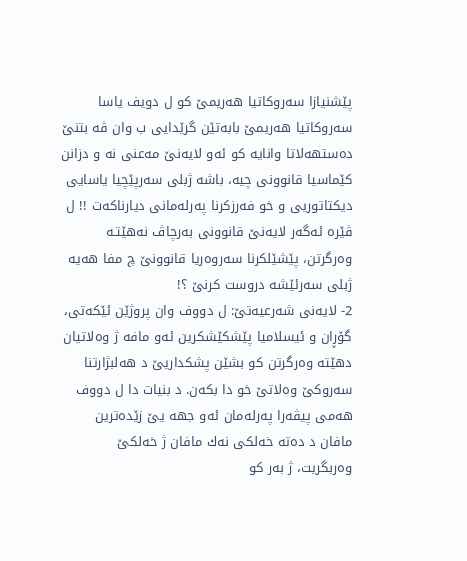پێشنیازا سه‌روكاتیا هه‌ریمێ كو ل دویف یاسا سه‌روكاتیا هه‌ریمێ بابه‌تێن گرێدایی ب وان ڤه‌ بتنێ ده‌ستهه‌لاتا وانایه‌ كو ئه‌و لایه‌نێ مه‌عنی نه‌ و دزانن كێماسیا قانوونی چیه‌، باشه‌ ژبلی سه‌رپێچیا یاسایی دیكتاتوریی و خو فه‌رزكرنا په‌رله‌مانی دیارناكه‌ت !! ل ڤێره‌ ئه‌گه‌ر لایه‌نێ قانوونی به‌رچاڤ نه‌هێتـه‌ وه‌رگرتن، پێشێلكرنا سه‌روه‌ریا قانوونێ چ مفا هه‌یه‌ ژبلی سه‌رئێشه‌ دروست كرنێ ؟!
2- لایه‌نی شه‌رعیه‌تێ: ل دووف وان پروژێن ئێكه‌تی، گۆڕان و ئیسلامیا پێشكێشكرین ئه‌و مافه‌ ژ وه‌لاتیان دهێته‌ وه‌رگرتن كو بشێن پشكداریێ د هه‌لبژارتنا سه‌روكێ وه‌لاتێ خو دا بكه‌ن. د بنیات دا ل دووف هه‌می پیڤه‌را په‌رله‌مان ئه‌و جهه‌ یێ زێده‌ترین مافان د ده‌ته‌ خه‌لكی نه‌ك مافان ژ خه‌لكێ وه‌ربگریت، ژ به‌ر كو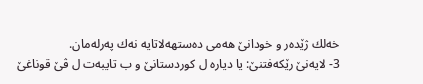خه‌لك ژێده‌ر و خودانێ هه‌می ده‌ستهه‌لاتایه‌ نه‌ك په‌رله‌مان.
3- لایه‌نێ رێكه‌فتنێ: یا دیاره‌ ل كوردستانێ و ب تایبه‌ت ل ڤێ قوناغێ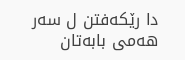دا رێكه‌فتن ل سه‌ر هه‌می بابه‌تان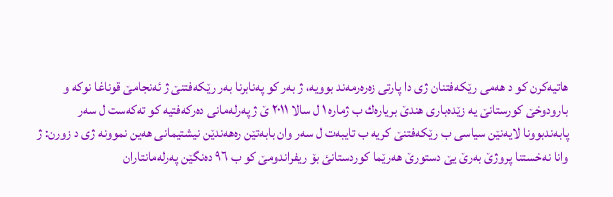هاتیه‌كرن كو د هه‌می رێكه‌فتنان ژی دا پارتی زه‌ره‌رمه‌ند بوویه‌، ژ به‌ر كو په‌نابرنا به‌ر رێكه‌فتنێ ژ ئه‌نجامێ قوناغا نوكه‌ و بارودوخێ كورستانێ یه‌ زێده‌باری هندێ بریاره‌ك ب ژماره‌ ١ ل سالا ٢٠١١ ێ ژ په‌رله‌مانی ده‌ركه‌فتیه‌ كو ته‌كه‌ست ل سه‌ر پابه‌ندبوونا لایه‌نێن سیاسی ب رێكه‌فتنێ كریه‌ ب تایبه‌ت ل سه‌ر وان بابه‌تێن ره‌هه‌ندێن نیشتیمانی هه‌ین نموونه‌ ژی د زورن: ژ وانا نه‌خستنا پروژێ به‌رێ یێ دستورێ هه‌رێما كوردستانئ بۆ ریفراندومێ كو ب ٩٦ ده‌نگێن په‌رله‌مانتاران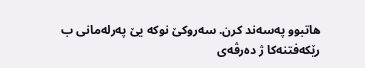هاتبوو په‌سه‌ند كرن. سه‌روكێ نوكه‌ یێ په‌رله‌مانی ب رێكه‌فتنه‌كا ژ ده‌رڤه‌ی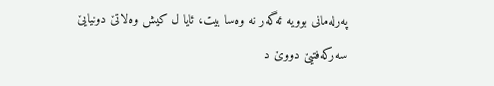په‌رله‌مانی بوویه‌ ئه‌گه‌ر نه‌‌ وه‌سا بیت، ئایا ل كیش وه‌لاتێ دونیایێ سه‌ركه‌فتیێ دووێ د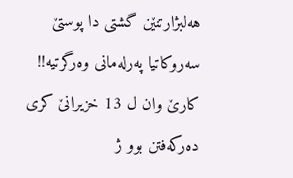هه‌لبژارتنێن گشتی دا پوستێ سه‌روكاتیا په‌رله‌مانی وه‌رگرتیه‌!! كارێ وان ل 13 خزیرانێ كری ده‌ركه‌فتن بوو ژ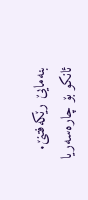بنه‌مایێ رێكه‌فتنێ. ئانكو بۆ چاره‌سه‌ریا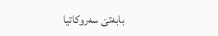بابه‌تێ سه‌روكاتیا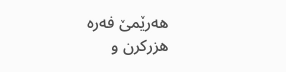هه‌رێمێ فه‌ره‌ هزركرن و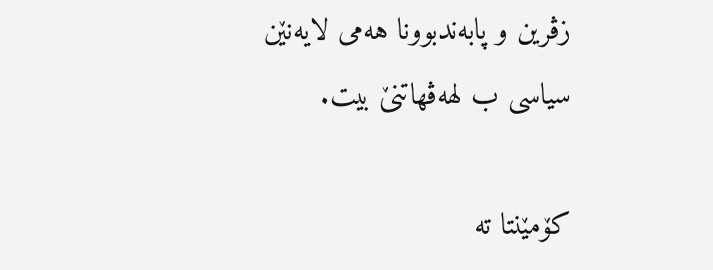زڤرین و پابه‌ندبوونا هه‌می لایه‌نێن سیاسی ب لهه‌ڤهاتنێ بیت.

کۆمێنتا تە